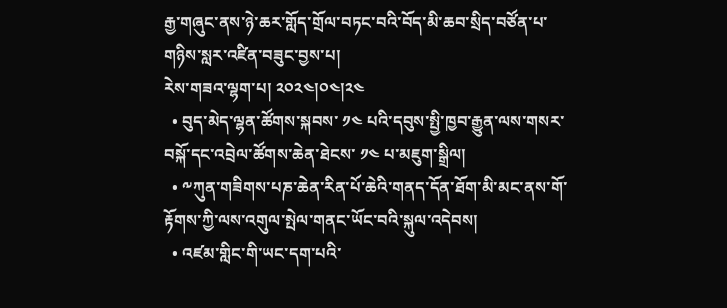རྒྱ་གཞུང་ནས་ཉེ་ཆར་གློད་གྲོལ་བཏང་བའི་བོད་མི་ཆབ་སྲིད་བཙོན་པ་གཉིས་སླར་འཛིན་བཟུང་བྱས་པ།
རེས་གཟའ་ལྷག་པ། ༢༠༢༤།༠༤།༢༤
  • བུད་མེད་ལྷན་ཚོགས་སྐབས་ ༡༤ པའི་དབུས་སྤྱི་ཁྱབ་རྒྱུན་ལས་གསར་བསྐོ་དང་འབྲེལ་ཚོགས་ཆེན་ཐེངས་ ༡༤ པ་མཇུག་སྒྲིལ།
  • ༸ཀུན་གཟིགས་པཎ་ཆེན་རིན་པོ་ཆེའི་གནད་དོན་ཐོག་མི་མང་ནས་གོ་རྟོགས་ཀྱི་ལས་འགུལ་སྤེལ་གནང་ཡོང་བའི་སྐུལ་འདེབས།
  • འཛམ་གླིང་གི་ཡང་དག་པའི་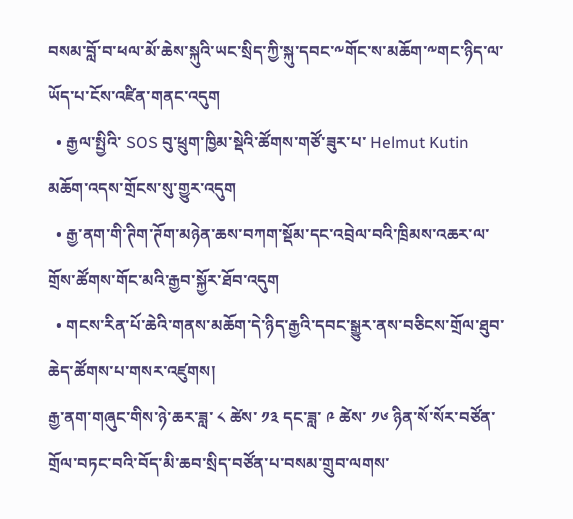བསམ་བློ་བ་ཕལ་མོ་ཆེས་སྐུའི་ཡང་སྲིད་ཀྱི་སྐུ་དབང་༸གོང་ས་མཆོག་༸གང་ཉིད་ལ་ཡོད་པ་ངོས་འཛིན་གནང་འདུག
  • རྒྱལ་སྤྱིའི་ SOS བུ་ཕྲུག་ཁྱིམ་སྡེའི་ཚོགས་གཙོ་ཟུར་པ་ Helmut Kutin མཆོག་འདས་གྲོངས་སུ་གྱུར་འདུག
  • རྒྱ་ནག་གི་ཊིག་ཊོག་མཉེན་ཆས་བཀག་སྡོམ་དང་འབྲེལ་བའི་ཁྲིམས་འཆར་ལ་གྲོས་ཚོགས་གོང་མའི་རྒྱབ་སྐྱོར་ཐོབ་འདུག
  • གངས་རིན་པོ་ཆེའི་གནས་མཆོག་དེ་ཉིད་རྒྱའི་དབང་སྒྱུར་ནས་བཅིངས་གྲོལ་ཐུབ་ཆེད་ཚོགས་པ་གསར་འཛུགས།
རྒྱ་ནག་གཞུང་གིས་ཉེ་ཆར་ཟླ་ ༨ ཚེས་ ༡༣ དང་ཟླ་ ༩ ཚེས་ ༡༦ ཉིན་སོ་སོར་བཙོན་གྲོལ་བཏང་བའི་བོད་མི་ཆབ་སྲིད་བཙོན་པ་བསམ་གྲུབ་ལགས་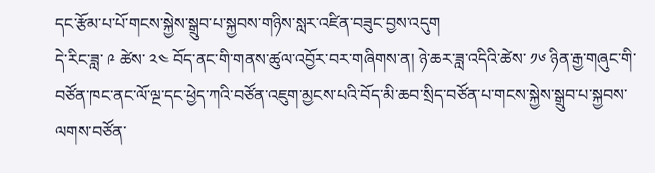དང་རྩོམ་པ་པོ་གངས་སྐྱེས་སྒྲུབ་པ་སྐྱབས་གཉིས་སླར་འཛིན་བཟུང་བྱས་འདུག
དེ་རིང་ཟླ་ ༩ ཚེས་ ༢༤ བོད་ནང་གི་གནས་ཚུལ་འབྱོར་བར་གཞིགས་ན། ཉེ་ཆར་ཟླ་འདིའི་ཚེས་ ༡༦ ཉིན་རྒྱ་གཞུང་གི་བཙོན་ཁང་ནང་ལོ་ལྔ་དང་ཕྱེད་ཀའི་བཙོན་འཇུག་མྱངས་པའི་བོད་མི་ཆབ་སྲིད་བཙོན་པ་གངས་སྐྱེས་སྒྲུབ་པ་སྐྱབས་ལགས་བཙོན་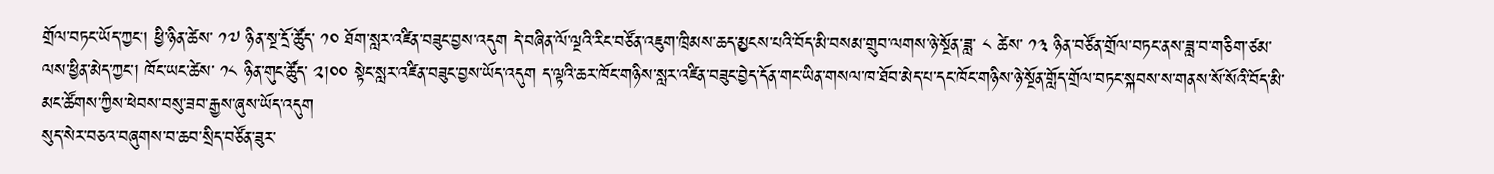གྲོལ་བཏང་ཡོད་ཀྱང། ཕྱི་ཉིན་ཚེས་ ༡༧ ཉིན་སྔ་དྲོ་ཚོུད་ ༡༠ ཐོག་སླར་འཛིན་བཟུང་བྱས་འདུག དེ་བཞིན་ལོ་ལྔའི་རིང་བཙོན་འཇུག་ཁྲིམས་ཆད་མྱངས་པའི་བོད་མི་བསམ་གྲུབ་ལགས་ཉེ་སྔོན་ཟླ་ ༨ ཚེས་ ༡༣ ཉིན་བཙོན་གྲོལ་བཏང་ནས་ཟླ་བ་གཅིག་ཙམ་ལས་ཕྱིན་མེད་ཀྱང་། ཁོང་ཡང་ཚེས་ ༡༨ ཉིན་གུང་ཚོུད་ ༢།༠༠ སྟེང་སླར་འཛིན་བཟུང་བྱས་ཡོད་འདུག ད་ལྟའི་ཆར་ཁོང་གཉིས་སླར་འཛིན་བཟུང་བྱེད་དོན་གང་ཡིན་གསལ་ཁ་ཐོབ་མེད་པ་དང་ཁོང་གཉིས་ཉེ་སྔོན་གློད་གྲོལ་བཏང་སྐབས་ས་གནས་སོ་སོའི་བོད་མི་མང་ཚོགས་ཀྱིས་ཕེབས་བསུ་ཟབ་རྒྱས་ཞུས་ཡོད་འདུག
སུད་སེར་བཅའ་བཞུགས་བ་ཆབ་སྲིད་བཙོན་ཟུར་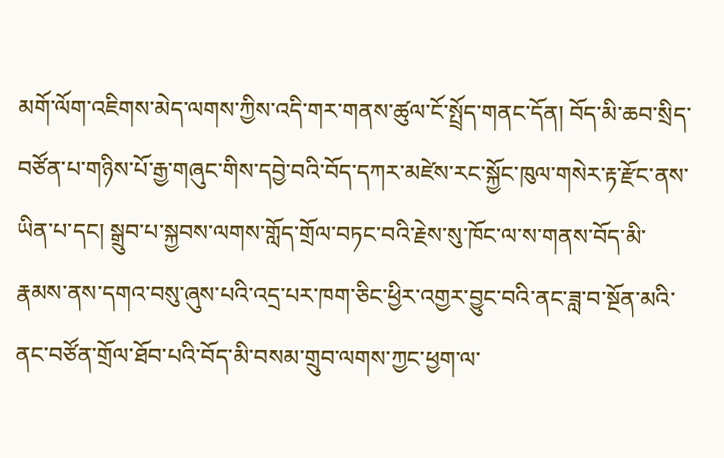མགོ་ལོག་འཇིགས་མེད་ལགས་ཀྱིས་འདི་གར་གནས་ཚུལ་ངོ་སྤྲོད་གནང་དོན། བོད་མི་ཆབ་སྲིད་བཙོན་པ་གཉིས་པོ་རྒྱ་གཞུང་གིས་དབྱེ་བའི་བོད་དཀར་མཛེས་རང་སྐྱོང་ཁུལ་གསེར་རྟ་རྫོང་ནས་ཡིན་པ་དང། སྒྲུབ་པ་སྐྱབས་ལགས་གློད་གྲོལ་བཏང་བའི་རྗེས་སུ་ཁོང་ལ་ས་གནས་བོད་མི་རྣམས་ནས་དགའ་བསུ་ཞུས་པའི་འདྲ་པར་ཁག་ཅིང་ཕྱིར་འགྱར་བྱུང་བའི་ནང་ཟླ་བ་སྔོན་མའི་ནང་བཙོན་གྲོལ་ཐོབ་པའི་བོད་མི་བསམ་གྲུབ་ལགས་ཀྱང་ཕྱག་ལ་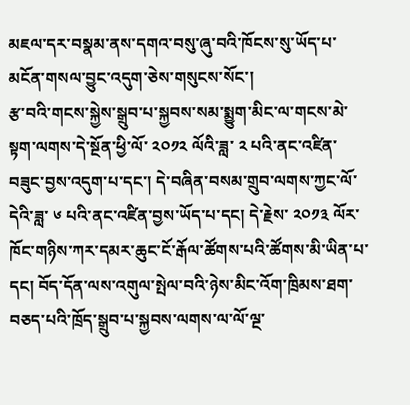མཇལ་དར་བསྣམ་ནས་དགའ་བསུ་ཞུ་བའི་ཁོངས་སུ་ཡོད་པ་མངོན་གསལ་བྱུང་འདུག་ཅེས་གསུངས་སོང་།
རྩ་བའི་གངས་སྐྱེས་སྒྲུབ་པ་སྐྱབས་སམ་སྨྱུག་མིང་ལ་གངས་མེ་སྟག་ལགས་དེ་སྔོན་ཕྱི་ལོ་ ༢༠༡༢ ལོའི་ཟླ་ ༢ པའི་ནང་འཛིན་བཟུང་བྱས་འདུག་པ་དང་། དེ་བཞིན་བསམ་གྲུབ་ལགས་ཀྱང་ལོ་དེའི་ཟླ་ ༦ པའི་ནང་འཛིན་བྱས་ཡོད་པ་དང། དེ་རྗེས་ ༢༠༡༣ ལོར་ཁོང་གཉིས་ཀར་དམར་ཆུང་ངོ་རྒོལ་ཚོགས་པའི་ཚོགས་མི་ཡིན་པ་དང། བོད་དོན་ལས་འགུལ་སྤེལ་བའི་ཉེས་མིང་འོག་ཁྲིམས་ཐག་བཅད་པའི་ཁྲོད་སྒྲུབ་པ་སྐྱབས་ལགས་ལ་ལོ་ལྔ་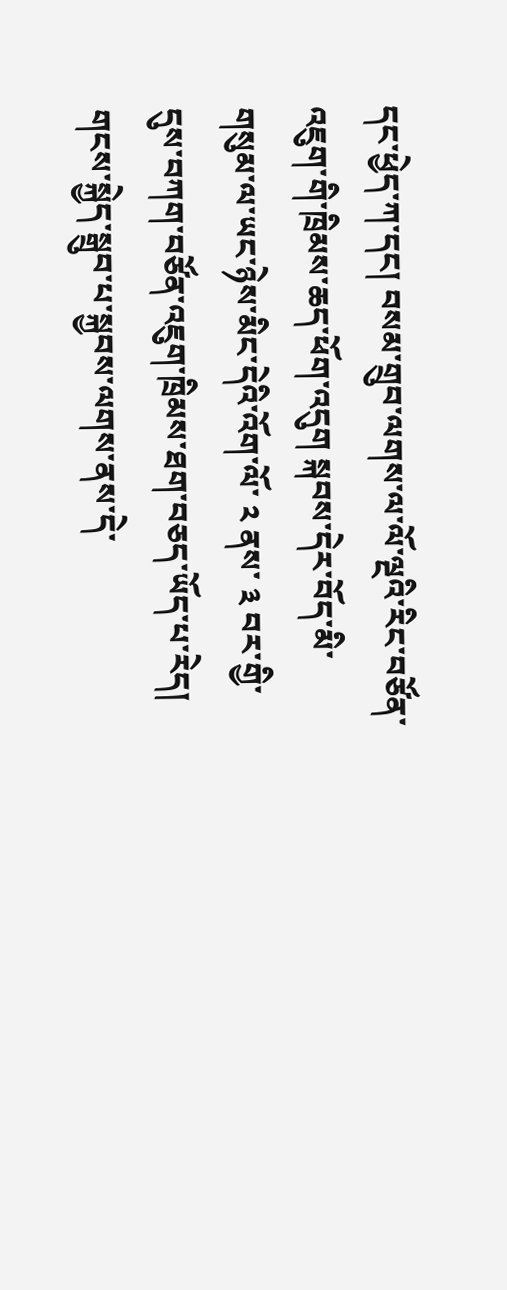དང་ཕྱེད་ཀ་དང། བསམ་གྲུབ་ལགས་ལ་ལོ་ལྔའི་རིང་བཙོན་འཇུག་གི་ཁྲིམས་ཆད་ཕོག་འདུག སྐབས་དེར་བོད་མི་གསུམ་ལ་ཡང་ཉེས་མིང་དེའི་འོག་ལོ་ ༢ ནས་ ༣ བར་གྱི་དུས་བཀག་བཙོན་འཇུག་ཁྲིམས་ཐག་བཅད་ཡོད་པ་རེད།
གངས་སྐྱེད་སྒྲུབ་པ་སྐྱབས་ལགས་ནས་དེ་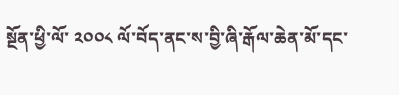སྔོན་ཕྱི་ལོ་ ༢༠༠༨ ལོ་བོད་ནང་ས་བྱི་ཞི་རྒོལ་ཆེན་མོ་དང་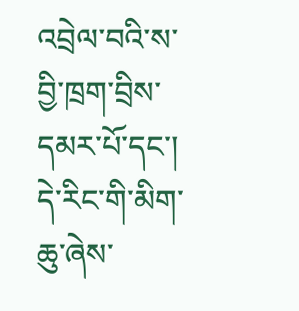འབྲེལ་བའི་ས་བྱི་ཁྲག་བྲིས་དམར་པོ་དང་། དེ་རིང་གི་མིག་ཆུ་ཞེས་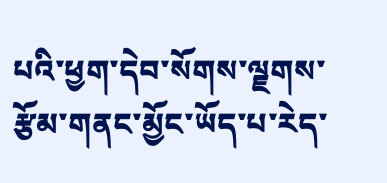པའི་ཕྱག་དེབ་སོགས་ལྗགས་རྩོམ་གནང་མྱོང་ཡོད་པ་རེད་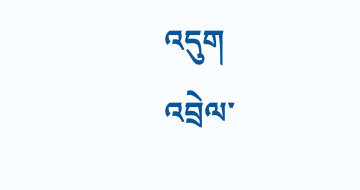འདུག
འབྲེལ་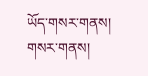ཡོད་གསར་གནས།
གསར་གནས།